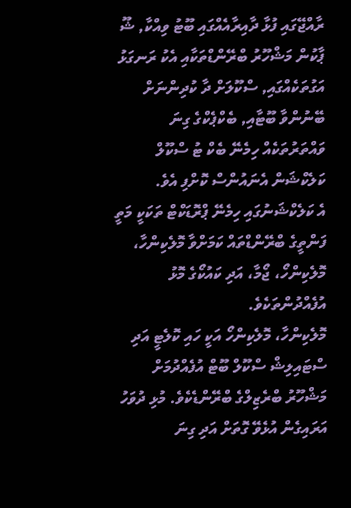ރާއްޖޭގައި ފުޅާ ދާއިރާއެއްގައި ބޫޓު ވިއްކާ, ޝޫ ޕާކުން މަޝްހޫރު ބްރޭންޑްތަކާއި އެކު ރަނގަޅު އަގުތަކެއްގައި, ސްކޫލަށް ދާ ކުދިންނަށް ބޭނުންވާ ބޫޓާއި, ބެކްޕެކްގެ ގިނަ ވައްތަރުތަކެއް ހިމެނޭ ބެކް ޓު ސްކޫލް ކަލެކްޝަން އެނައުންސް ކޮށްފި އެވެ.
އެ ކަލެކްޝަނުގައި ހިމެނޭ ޕްރޮޑަކްޓް ތަކަކީ މަތީ ފަންތީގެ ބްރޭންޑްތައް ކަމަށްވާ މޮލެކިންހާ، މޮލެކިންހޯ، ޖޯމާ، އަދި ކައުކޯގެ މޮޅު އުފެއްދުންތަކެވެ.
މޮލެކިންހާ، މޮލެކިންހޯ އަކީ ހައި ކޮލެޓީ އަދި ސްޓައިލިޝް ސްކޫލް ބޫޓް އުފެއްދުމަށް މަޝްހޫރު ބްރެޒިލްގެ ބްރޭންޑެކެވެ. މުޅި ދުވަހު އަރައިގެން އުޅެވޭ ގޮތަށް އަދި ގިނަ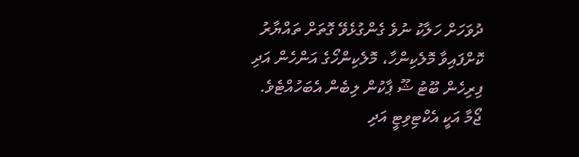ދުވަހަށް ހަލާކު ނުވެ ގެންގުޅެވޭ ގޮތަށް ތައްޔާރު ކޮށްފައިވާ މޮލެކިންހާ، މޮލެކިންހޯގެ އަންހެން އަދި ފިރިހެން ބޫޓު ޝޫ ޕާކުން ލިބެން އެބަހުއްޓެވެ.
ޖޯމާ އަކީ އެކްޓިވިޓީ އަދި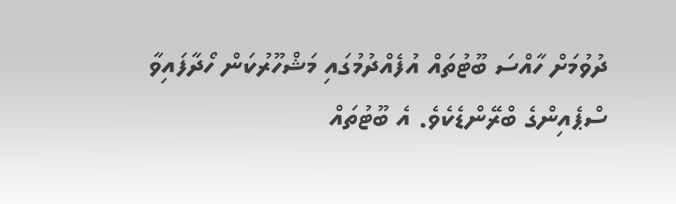ދުވުމަށް ހާއްސަ ބޫޓުތައް އުފެއްދުމުގައި މަޝްހޫރުކަން ހޯދާފައިވާ ސްޕެއިންގެ ބްރޭންޑެކެވެ. އެ ބޫޓުތައް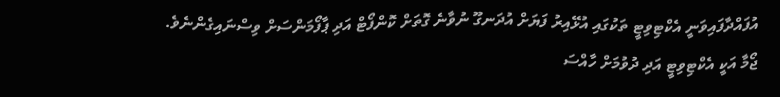އުފައްދާފައިވަނީ އެކްޓިވިޓީ ތަކުގައި އުޅޭއިރު ފަޔަށް އުދަނގޫ ނުވާނެ ގޮތަށް ކޮންފޯޓް އަދި ޕާފޯމަންސަށް ވިސްނައިގެންނެވެ.
ޖޯމާ އަކީ އެކްޓިވިޓީ އަދި ދުވުމަށް ހާއްސަ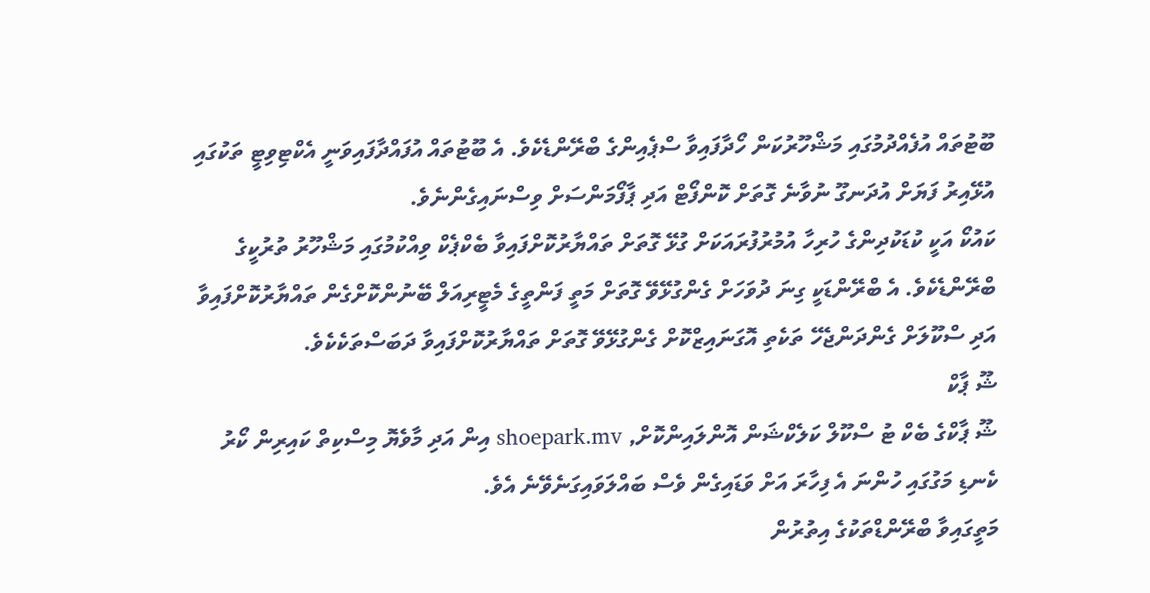ބޫޓުތައް އުފެއްދުމުގައި މަޝްހޫރުކަން ހޯދާފައިވާ ސްޕެއިންގެ ބްރޭންޑެކެވެ. އެ ބޫޓުތައް އުފައްދާފައިވަނީ އެކްޓިވިޓީ ތަކުގައި އުޅޭއިރު ފަޔަށް އުދަނގޫ ނުވާނެ ގޮތަށް ކޮންފޯޓް އަދި ޕާފޯމަންސަށް ވިސްނައިގެންނެވެ.
ކައުކޯ އަކީ ކުޑަކުދިންގެ ހުރިހާ އުމުރުފުރައަކަށް ގުޅޭ ގޮތަށް ތައްޔާރުކޮށްފައިވާ ބެކްޕެކް ވިއްކުމުގައި މަޝްހޫރު ތުރުކީގެ ބްރޭންޑެކެވެ. އެ ބްރޭންޑަކީ ގިނަ ދުވަހަށް ގެންގުޅޭވޭ ގޮތަށް މަތީ ފަންތީގެ މެޓީރިއަލް ބޭނުންކޮށްގެން ތައްޔާރުކޮށްފައިވާ އަދި ސްކޫލަށް ގެންދަންޖެހޭ ތަކެތި އޮގަނައިޒްކޮށް ގެންގުޅޭވޭ ގޮތަށް ތައްޔާރުކޮށްފައިވާ ދަބަސްތަކެކެވެ.
ޝޫ ޕާކް
ޝޫ ޕާކްގެ ބެކް ޓު ސްކޫލް ކަލެކްޝަން އޮންލައިންކޮށް, shoepark.mv އިން އަދި މާވެޔޮ މިސްކިތް ކައިރިން ކޯރު ކެނޑި މަގުގައި ހުންނަ އެ ފިހާރަ އަށް ވަޑައިގެން ވެސް ބައްލަވައިގަނެވޭނެ އެވެ.
މަތީގައިވާ ބްރޭންޑްތަކުގެ އިތުރުން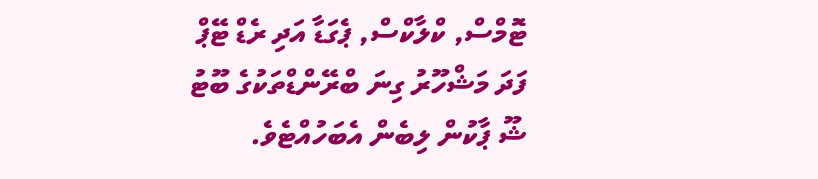ޓޮމްސް, ކްލާކްސް, ޕެގަޑާ އަދި ރެޑް ޓޭޕް ފަދަ މަޝްހޫރު ގިނަ ބްރޭންޑްތަކުގެ ބޫޓު ޝޫ ޕާކުން ލިބެން އެބަހުއްޓެވެ.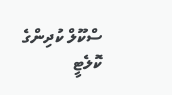ސްކޫލް ކުދިންގެ ކޮލެޓީ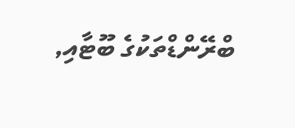ބްރޭންޑްތަކުގެ ބޫޓާއި,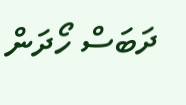ދަބަސް ހޯދަން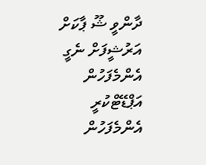ދާންވީ ޝޫ ޕާކަށް
އަރުޝީފަށް ނެގީ
އެންމެފަހުން އަޕްޑޭޓްކުރީ
އެންމެފަހުން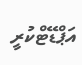އަޕްޑޭޓްކުރީ